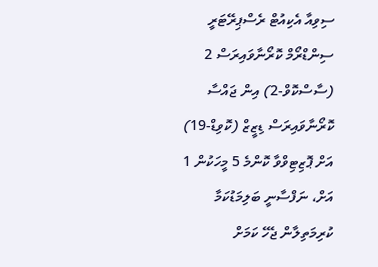ސިވިއާ އެކިއުޓް ރެސްޕިރޭޓަރީ ސިންޑްރޯމް ކޮރޯނާވައިރަސް 2 (ސާސްކޮވް-2) އިން ޖައްސާ ކޮރޯނާވައިރަސް ޑިޒީޒް (ކޮވިޑް-19) އަށް ޕޮޒިޓިވްވާ ކޮންމެ 5 މީހަކުން 1 އަށް، ނަފްސާނީ ބަލިމަޑުކަމާ ކުރިމަތިލާން ޖެހޭ ކަމަށް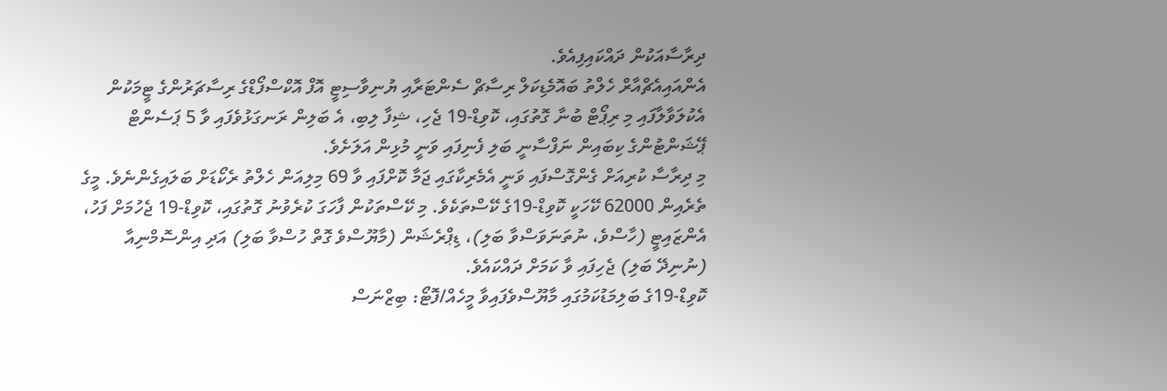ދިރާސާއަކުން ދައްކައިފިއެވެ.
އެންއައިއެޗްއާރް ހެލްތު ބައޮމެޑިކަލް ރިސާޗް ސެންޓަރާއި ޔުނިވާސިޓީ އޮފް އޮކްސްފޯޑްގެ ރިސާޗަރުންގެ ޓީމަކުން އެކުލަވާލާފައި މި ރިޕޯޓް ބުނާ ގޮތުގައި، ކޮވިޑް-19 ޖެހި، ޝިފާ ލިބި، އެ ބަލިން ރަނގަޅުވެފައި ވާ 5 ޕަސެންޓް ޕޭޝަންޓުންގެ ކިބައިން ނަފްސާނީ ބަލި ފެނިފައި ވަނީ މުޅިން އަލަށެވެ.
މި ދިރާސާ ކުރިއަށް ގެންގޮސްފައި ވަނީ އެމެރިކާގައި ޖަމާ ކޮށްފައި ވާ 69 މިލިއަން ހެލްތު ރެކޯޑަށް ބަލައިގެންނެވެ. މީގެ ތެރެއިން 62000 ކޭހަކީ ކޮވިޑް-19ގެ ކޭސްތަކެވެ. މި ކޭސްތަކުން ފާހަގަ ކުރެވުނު ގޮތުގައި، ކޮވިޑް-19 ޖެހުމަށް ފަހު، އެންޒައިޓީ (ހާސްވެ، ނުތަނަވަސްވާ ބަލި)، ޑިޕްރެޝަން (މާޔޫސްވެ ގޮތް ހުސްވާ ބަލި) އަދި އިންސޮމްނިއާ (ނުނިދޭ ބަލި) ޖެހިފައި ވާ ކަމަށް ދައްކައެވެ.
ކޮވިޑް-19ގެ ބަލިމަޑުކަމުގައި މާޔޫސްވެފައިވާ މީހެއް/ފޮޓޯ: ބިޒްނަސް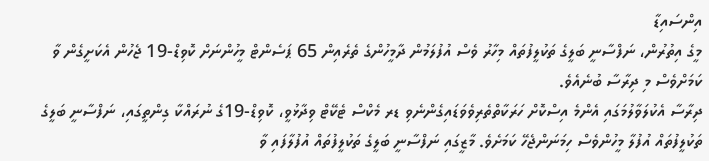އިންސައިޑާ
މީގެ އިތުރުން، ނަފްސާނީ ބަލީގެ ތަކުލީފުތައް މިހާރު ވެސް އުފުލަމުން ދާމީހުންގެ ތެރެއިން 65 ޕަސެންޓް މީހުންނަށް ކޮވިޑް-19 ޖެހުން އެކަށީގެން ވާ ކަމަށްވެސް މި ދިރާސާ ބުނެއެވެ.
ދިރާސާ އެކުލަވާލުމަގައި އެންމެ އިސްކޮށް ހަރަކާތްތެރިވެވަޑައިގެންނެވި ޑރ މެކްސް ޓެކޭޓް ވިދާޅުވީ، ކޮވިޑް-19ގެ ނުރައްކާ ގިންތީގައި، ނަފްސާނީ ބަލީގެ ތަކުލީފުތައް އުފުލާ މީހުންވެސް ހިމަނަންޖެހޭ ކަމަށެވެ. މާޒީގައި ނަފްސާނީ ބަލީގެ ތަކުލީފުތައް އުފުލާފައި ވާ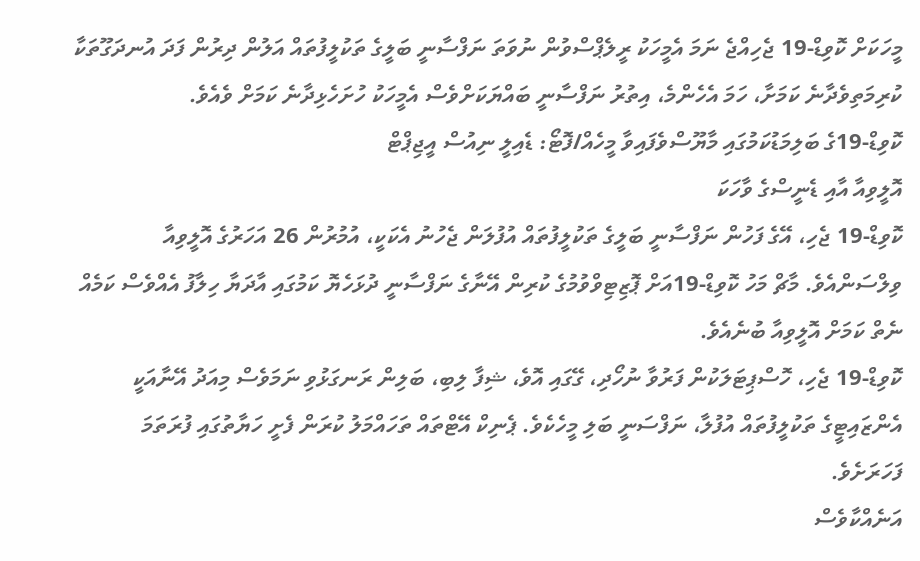މީހަކަށް ކޮވިޑް-19 ޖެހިއްޖެ ނަމަ އެމީހަކު ރީލެޕްސްވުން ނުވަތަ ނަފްސާނީ ބަލީގެ ތަކުލީފުތައް އަލުން ދިރުން ފަދަ އުނދަގޫތަކާ ކުރިމަތިވެދާނެ ކަމަށާ، ހަމަ އެހެންމެ، އިތުރު ނަފްސާނީ ބައްޔަކަށްވެސް އެމީހަކު ހުށަހެޅިދާނެ ކަމަށް ވެއެވެ.
ކޮވިޑް-19ގެ ބަލިމަޑުކަމުގައި މާޔޫސްވެފައިވާ މީހެއް/ފޮޓޯ: ޑެއިލީ ނިއުސް އީޖިޕްޓް
އޮލީވިއާ އާއި ޑެނީސްގެ ވާހަކަ
ކޮވިޑް-19 ޖެހި، އޭގެ ފަހުން ނަފްސާނީ ބަލީގެ ތަކުލީފުތައް އުފުލަން ޖެހުނު އެކަކީ، އުމުރުން 26 އަހަރުގެ އޮލީވިއާ ވިލްސަންއެވެ. މާޗް މަހު ކޮވިޑް-19އަށް ޕޮޒިޓިވްވުމުގެ ކުރިން އޭނާގެ ނަފްސާނީ ދުޅަހެޔޮ ކަމުގައި އާދަޔާ ހިލާފު އެއްވެސް ކަމެއް ނެތް ކަމަށް އޮލީވިއާ ބުނެއެވެ.
ކޮވިޑް-19 ޖެހި، ހޮސްޕިޓަލަކުން ފަރުވާ ނުހޯދި، ގޭގައި އޮވެ، ޝިފާ ލިބި، ބަލިން ރަނގަޅުވި ނަމަވެސް މިއަދު އޭނާއަކީ އެންޒައިޓީގެ ތަކުލީފުތައް އުފުލާ، ނަފްސަނީ ބަލި މީހެކެވެ. ޕެނިކް އޭޓްތައް ތަހައްމަލު ކުރަން ފެށީ ހަޔާތުގައި ފުރަތަމަ ފަހަރަށެވެ.
އަނެއްކާވެސް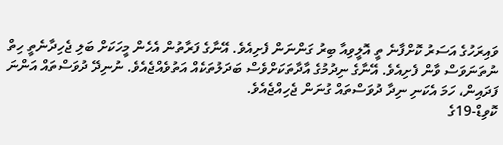ވައިރަހުގެ އަސަރު ކޮށްފާނެ ތީ އޮލީވިއާ ބިރު ގަންނަން ފެށިއެވެ. އޭނާގެ ފަރާތުން އެހެން މީހަކަށް ބަލި ޖެހިދާނެތީ ހިތް ނުތަނަވަސް ވާން ފެށިއެވެ. އޭނާގެ ނިދުމުގެ އާދާތަކަށްވެސް ބަދަލުތަކެއް އަތުވެއްޖެއެވެ. ނުނިދޭ ދުވަސްތައް އަންނަ ފަދައިން، ހަމަ އެކަނި ނިދާ ދުވަސްތައް ގުނަން ޖެހިއްޖެއެވެ.
ކޮވިޑް-19ގެ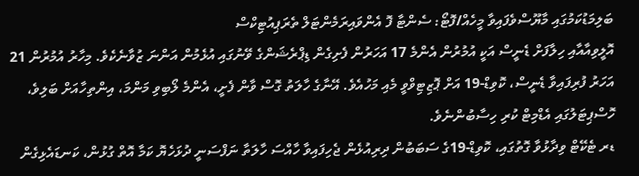ބަލިމަޑުކަމުގައި މާޔޫސްވެފައިވާ މީހެއް/ފޮޓޯ: ސެންޓާ ފޮ އެންވައިރަމެންޓަލް ތެރަޕިއުޓިކްސް
އޮލީވިއާއާއި ހިލާފަށް ޑެނީސް އަކީ އުމުރުން އެންމެ 17 އަހަރުން ފެށިގެން ޑިޕްރެޝަންގެ ވޭނުގައި އުޅެމުން އަންނަ ޒުވާނެކެވެ. މިހާރު އުމުރުން 21 އަހަރު ފުރިފައިވާ ޑެނީސް، ކޮވިޑް-19 އަށް ޕޮޒިޓިވްވީ މެއި މަހުއެވެ. އޭނާގެ ހާލަތު ގޮސް ވާން ފެށީ، އެންމެ ލޯބިވި މަންމަ، އިންތިހާއަށް ބަލިވެ، ހޮސްޕިޓަލުގައި އެޑްމިޓް ކުރި ހިސާބުންނެވެ.
ޑރ ޓެކޭޓް ވިދާޅުވާ ގޮތުގައި، ކޮވިޑް-19ގެ ސަބަބުން ދިރިއުޅެން ޖެހިފައިވާ ހާއްސަ ހާލަތާ ނަފްސަނީ ދުޅަހެޔޮ ކަމާ އޮތް ގުޅުން، ކަނޑައެޅިގެން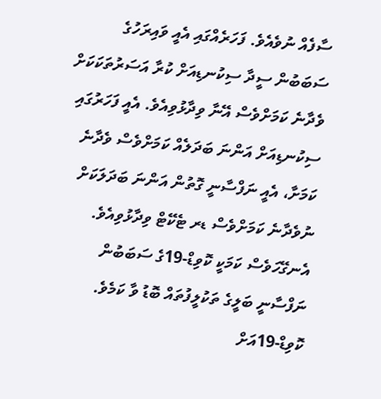ސާފެއް ނުވެއެވެ. ފަހަރެއްގައި އެއީ ވައިރަހުގެ ސަބަބުން ސީދާ ސިކުނޑިއަށް ކުރާ އަސަރުތަކަކަށް ވެދާނެ ކަމަށްވެސް އޭނާ ވިދާޅުވިއެވެ. އެއީ ފަހަރުގައި ސިކުނޑިއަށް އަންނަ ބަދަލެއް ކަމަށްވެސް ވެދާނެ ކަމަށާ، އެއީ ނަފްސާނީ ގޮތުން އަންނަ ބަދަލަކަށް ނުވެދާނެ ކަމަށްވެސް ޑރ ޓެކޭޓް ވިދާޅުވިއެވެ.
އެނގޭހަވެސް ކަމަކީ ކޮވިޑް-19ގެ ސަބަބުން ނަފްސާނީ ބަލީގެ ތަކުލީފުތައް ބޮޑު ވާ ކަމެވެ. ކޮވިޑް-19އަށް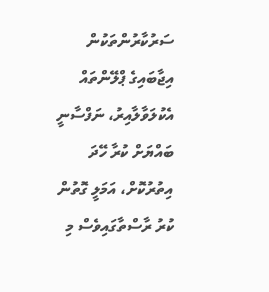ސަރުކާރުންތަކުން އިޖާބައިގެ ޕްލޭންތައް އެކުލަވާލާއިރު، ނަފްސާނީ ބައްޔަށް ކުރާ ހޭދަ އިތުރުކޮށް، އަމަލީ ގޮތުން ކުރު ރާސްތާގައިވެސް މި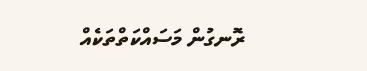ރޮނގުން މަސައްކަތްތަކެއް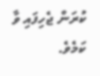ކުރަން ޖެހިފައި ވާ ކަމެވެ.